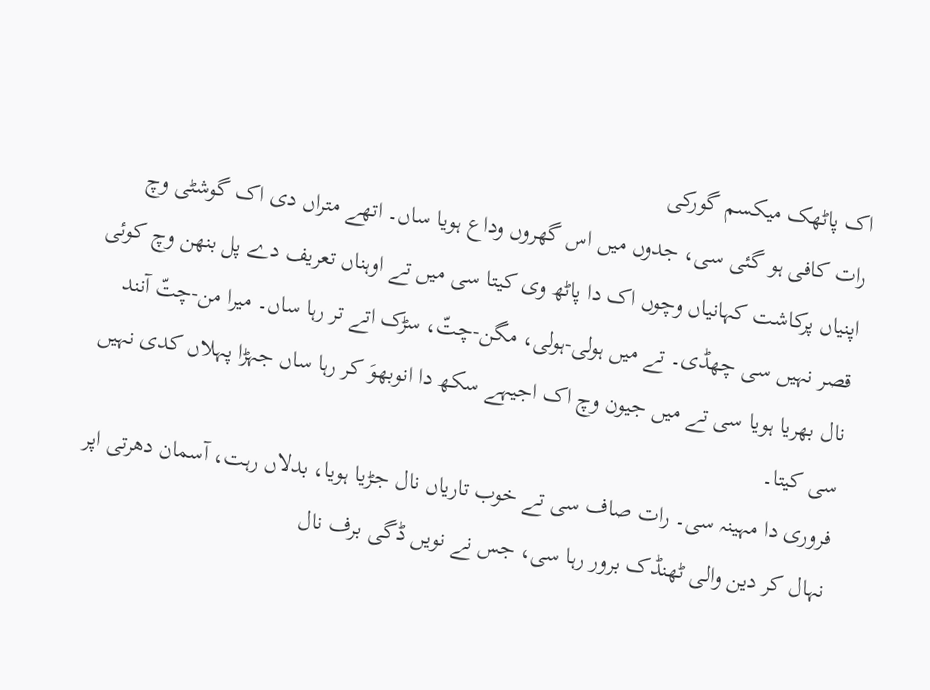اک پاٹھک میکسم گورکی
رات کافی ہو گئی سی، جدوں میں اس گھروں وداع ہویا ساں۔ اتھے متراں دی اک گوشٹی وچ اپنیاں پرکاشت کہانیاں وچوں اک دا پاٹھ وی کیتا سی میں تے اوہناں تعریف دے پل بنھن وچ کوئی قصر نہیں سی چھڈی۔ تے میں ہولی-ہولی، مگن-چتّ، سڑک اتے تر رہا ساں۔ میرا من-چتّ آنند نال بھریا ہویا سی تے میں جیون وچ اک اجیہے سکھ دا انوبھوَ کر رہا ساں جہڑا پہلاں کدی نہیں سی کیتا۔
فروری دا مہینہ سی۔ رات صاف سی تے خوب تاریاں نال جڑیا ہویا، بدلاں رہت، آسمان دھرتی اپر نہال کر دین والی ٹھنڈک برور رہا سی، جس نے نویں ڈگی برف نال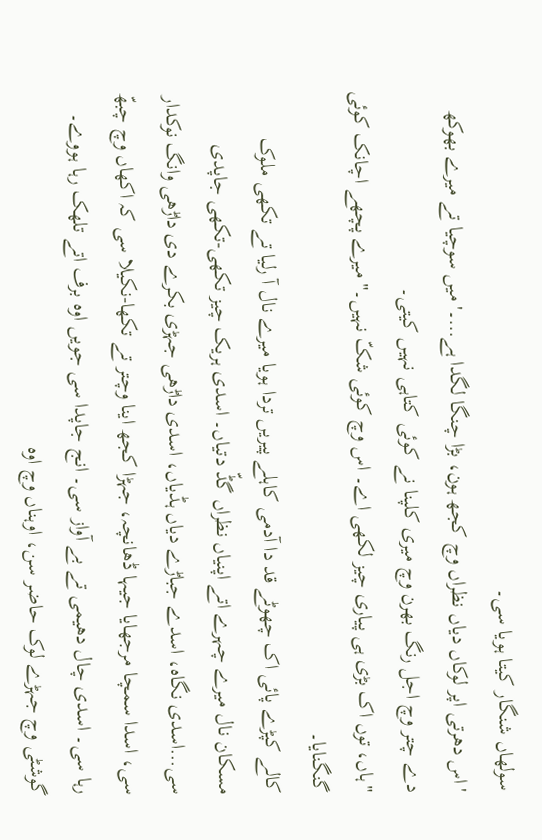سولھاں شنگار کیتا ہویا سی۔
'اس دھرتی اپر لوکاں دیاں نظراں وچ کجھ ہون، بڑا چنگا لگدا ہے…۔' میں سوچیا تے میرے بھوکھ دے چتر وچ اجل رنگ بھرن وچ میری کلپنا نے کوئی کتاہی نہیں کیتی۔
"ہاں، توں اک بڑی ہی پیاری چیز لکھی اے۔ اس وچ کوئی شکّ نہیں۔" میرے پچھے اچانک کوئی گنگنایا۔
کالے کپڑے پائی اک چھوٹے قد دا آدمی کاہلے پیریں تردا ہویا میرے نال آ رلیا تے تکھی ملوک مسکان نال میرے چہرے اتے اپنیاں نظراں گڈّ دتیاں۔ اسدی ہریک چیز تکھی-تکھی جاپدی سی…اسدی نگاہ، اسدے جباڑے دیاں ہڈیاں، اسدی داڑھی جہڑی بکرے دی داڑھی وانگ نوکدار سی، اسدا سمچا مرجھایا جیہا ڈھانچہ، جہڑا کجھ اینا وچتر تے تکھا-نکیلا سی کہ اکھاں وچ چبھّ رہا سی۔ اسدی چال دھیمی تے بے آواز سی۔ انج جاپدا سی جویں اوہ برف اتے تلھک رہا ہووے۔ گوشٹی وچ جہڑے لوک حاضر سن، اوہناں وچ اوہ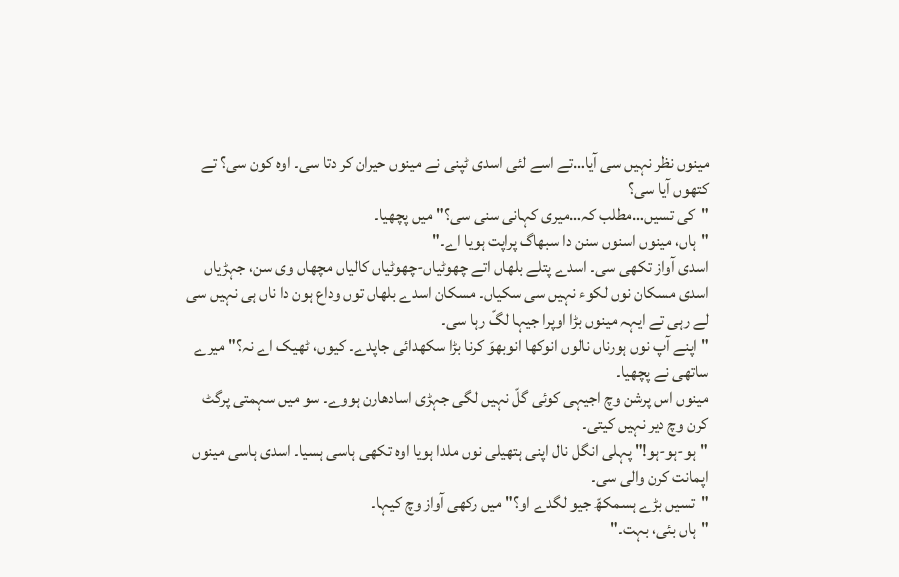مینوں نظر نہیں سی آیا…تے اسے لئی اسدی ٹپنی نے مینوں حیران کر دتا سی۔ اوہ کون سی؟ تے کتھوں آیا سی؟
"کی تسیں…مطلب کہ…میری کہانی سنی سی؟" میں پچھیا۔
"ہاں، مینوں اسنوں سنن دا سبھاگ پراپت ہویا اے۔"
اسدی آواز تکھی سی۔ اسدے پتلے بلھاں اتے چھوٹیاں-چھوٹیاں کالیاں مچھاں وی سن، جہڑیاں اسدی مسکان نوں لکوء نہیں سی سکیاں۔ مسکان اسدے بلھاں توں وداع ہون دا ناں ہی نہیں سی لے رہی تے ایہہ مینوں بڑا اوپرا جیہا لگّ رہا سی۔
"اپنے آپ نوں ہورناں نالوں انوکھا انوبھوَ کرنا بڑا سکھدائی جاپدے۔ کیوں، ٹھیک اے نہ؟" میرے ساتھی نے پچھیا۔
مینوں اس پرشن وچ اجیہی کوئی گلّ نہیں لگی جہڑی اسادھارن ہووے۔ سو میں سہمتی پرگٹ کرن وچ دیر نہیں کیتی۔
"ہو-ہو-ہو!" پہلی انگل نال اپنی ہتھیلی نوں ملدا ہویا اوہ تکھی ہاسی ہسیا۔ اسدی ہاسی مینوں اپمانت کرن والی سی۔
"تسیں بڑے ہسمکھّ جیو لگدے او؟" میں رکھی آواز وچ کیہا۔
"ہاں بئی، بہت۔"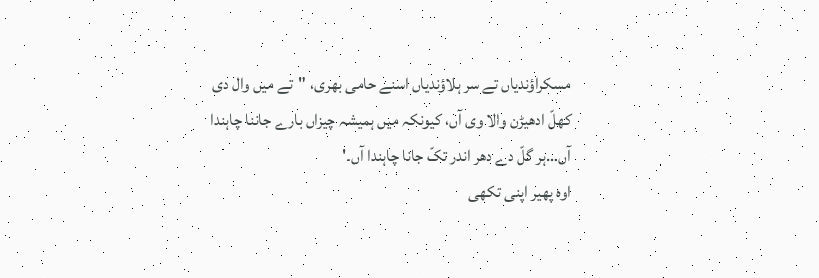مسکراؤندیاں تے سر ہلاؤندیاں اسنے حامی بھری، "تے میں وال دی کھلّ ادھیڑن والا وی آں، کیونکہ میں ہمیشہ چیزاں بارے جاننا چاہندا آں…ہر گلّ دے دھر اندر تکّ جانا چاہندا آں۔'
اوہ پھیر اپنی تکھی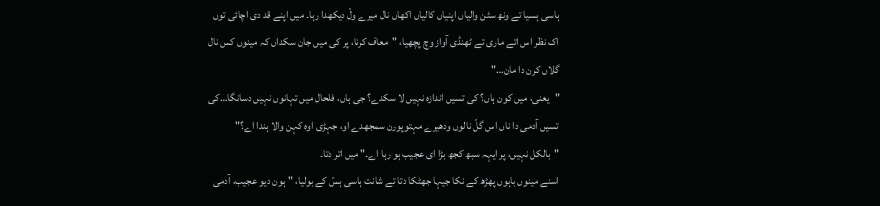ہاسی ہسیا تے ونھ سٹن والیاں اپنیاں کالیاں اکھاں نال میرے ولّ دیکھدا رہا۔ میں اپنے قد دی اچائی توں اک نظر اس اتے ماری تے ٹھنڈی آواز وچ پچھیا، "معاف کرنا، پر کی میں جان سکداں کہ مینوں کس نال گلاں کرن دا مان…"
"یعنی، میں کون ہاں؟ کی تسیں اندازہ نہیں لا سکدے؟ جی ہاں، فلحال میں تہانوں نہیں دسانگا…کی تسیں آدمی دا ناں اس گلّ نالوں ودھیرے مہتوپورن سمجھدے او، جہڑی اوہ کہن والا ہندا اے؟"
"بالکل نہیں، پر ایہہ سبھ کجھ بڑا ای عجیب ہو رہا اے۔" میں اتر دتا۔
اسنے مینوں باہوں پھڑھ کے نکا جیہا جھٹکا دتا تے شانت ہاسی ہسّ کے بولیا، "ہون دیو عجیب، آدمی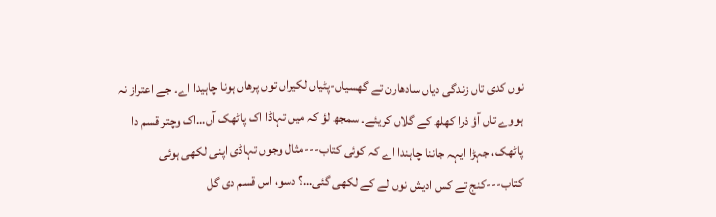نوں کدی تاں زندگی دیاں سادھارن تے گھسیاں-پٹیاں لکیراں توں پرھاں ہونا چاہیدا اے۔ جے اعتراز نہ ہووے تاں آؤ ذرا کھلھ کے گلاں کریئے۔ سمجھ لؤ کہ میں تہاڈا اک پاٹھک آں…اک وچتر قسم دا پاٹھک، جہڑا ایہہ جاننا چاہندا اے کہ کوئی کتاب---مثال وجوں تہاڈی اپنی لکھی ہوئی کتاب---کنج تے کس ادیش نوں لے کے لکھی گئی…؟ دسو، اس قسم دی گل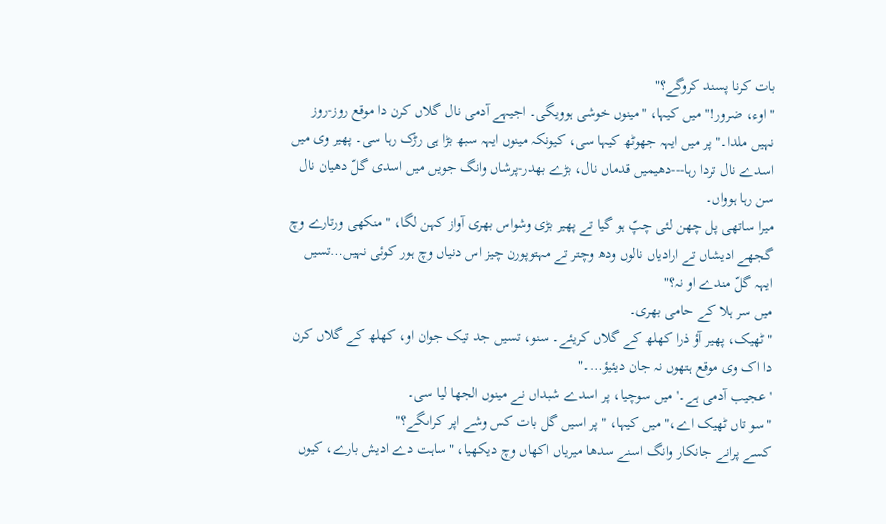بات کرنا پسند کروگے؟"
"اوء، ضرور!" میں کیہا، "مینوں خوشی ہوویگی۔ اجیہے آدمی نال گلاں کرن دا موقع روز-روز نہیں ملدا۔" پر میں ایہہ جھوٹھ کیہا سی، کیونکہ مینوں ایہہ سبھ بڑا ہی رڑک رہا سی۔ پھیر وی میں اسدے نال تردا رہا---دھیمیں قدماں نال، بڑے بھدر-پرشاں وانگ جویں میں اسدی گلّ دھیان نال سن رہا ہوواں۔
میرا ساتھی پل چھن لئی چپّ ہو گیا تے پھیر بڑی وشواس بھری آواز کہن لگا، "منکھی ورتارے وچ گجھے ادیشاں تے ارادیاں نالوں ودھ وچتر تے مہتوپورن چیز اس دنیاں وچ ہور کوئی نہیں…تسیں ایہہ گلّ مندے او نہ؟"
میں سر ہلا کے حامی بھری۔
"ٹھیک، پھیر آؤ ذرا کھلھ کے گلاں کریئے۔ سنو، تسیں جد تیک جوان او، کھلھ کے گلاں کرن دا اک وی موقع ہتھوں نہ جان دیئیؤ…۔"
'عجیب آدمی ہے۔' میں سوچیا، پر اسدے شبداں نے مینوں الجھا لیا سی۔
"سو تاں ٹھیک اے،" میں کیہا، "پر اسیں گل بات کس وشے اپر کراںگے؟"
کسے پرانے جانکار وانگ اسنے سدھا میریاں اکھاں وچ دیکھیا، "ساہت دے ادیش بارے، کیوں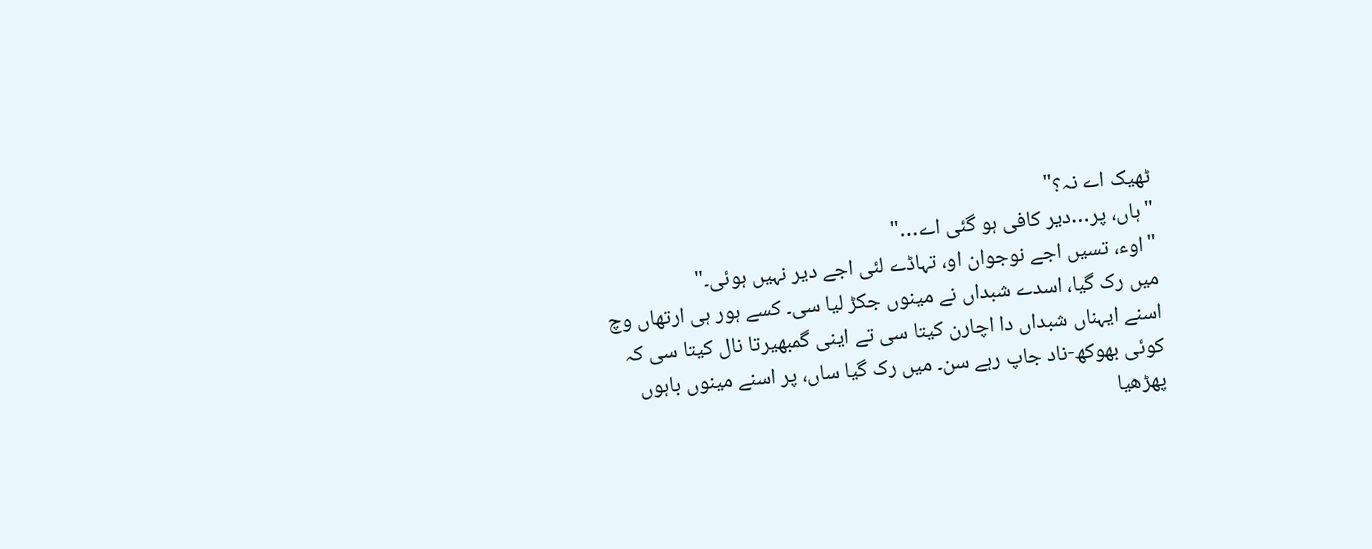ٹھیک اے نہ؟"
"ہاں، پر…دیر کافی ہو گئی اے…"
"اوء، تسیں اجے نوجوان او، تہاڈے لئی اجے دیر نہیں ہوئی۔"
میں رک گیا، اسدے شبداں نے مینوں جکڑ لیا سی۔ کسے ہور ہی ارتھاں وچ اسنے ایہناں شبداں دا اچارن کیتا سی تے اینی گمبھیرتا نال کیتا سی کہ کوئی بھوکھ-ناد جاپ رہے سن۔ میں رک گیا ساں، پر اسنے مینوں باہوں پھڑھیا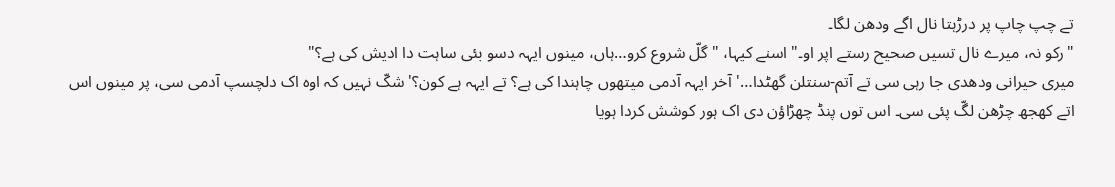تے چپ چاپ پر درڑہتا نال اگے ودھن لگا۔
"رکو نہ، میرے نال تسیں صحیح رستے اپر او۔" اسنے کیہا، "گلّ شروع کرو…ہاں، مینوں ایہہ دسو بئی ساہت دا ادیش کی ہے؟"
میری حیرانی ودھدی جا رہی سی تے آتم-سنتلن گھٹدا…'آخر ایہہ آدمی میتھوں چاہندا کی ہے؟ تے ایہہ ہے کون؟' شکّ نہیں کہ اوہ اک دلچسپ آدمی سی، پر مینوں اس اتے کھجھ چڑھن لگّ پئی سی۔ اس توں پنڈ چھڑاؤن دی اک ہور کوشش کردا ہویا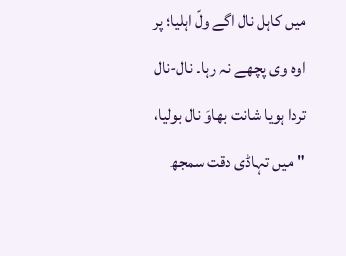میں کاہل نال اگے ولّ اہلیا؛ پر اوہ وی پچھے نہ رہا۔ نال-نال تردا ہویا شانت بھاوَ نال بولیا، "میں تہاڈی دقت سمجھ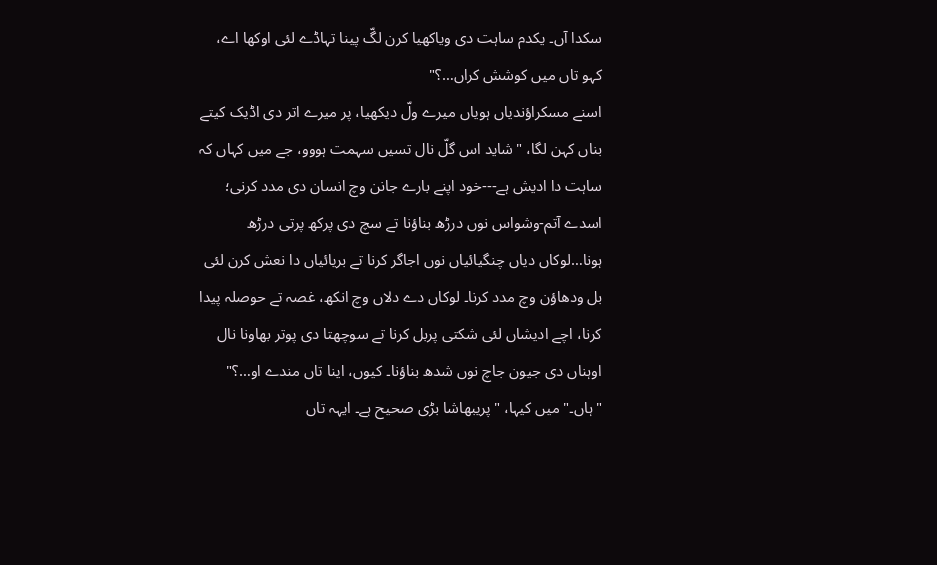سکدا آں۔ یکدم ساہت دی ویاکھیا کرن لگّ پینا تہاڈے لئی اوکھا اے، کہو تاں میں کوشش کراں…؟"
اسنے مسکراؤندیاں ہویاں میرے ولّ دیکھیا، پر میرے اتر دی اڈیک کیتے بناں کہن لگا، "شاید اس گلّ نال تسیں سہمت ہووو، جے میں کہاں کہ ساہت دا ادیش ہے---خود اپنے بارے جانن وچ انسان دی مدد کرنی؛ اسدے آتم-وشواس نوں درڑھ بناؤنا تے سچ دی پرکھ پرتی درڑھ ہونا…لوکاں دیاں چنگیائیاں نوں اجاگر کرنا تے بریائیاں دا نعش کرن لئی بل ودھاؤن وچ مدد کرنا۔ لوکاں دے دلاں وچ انکھ، غصہ تے حوصلہ پیدا کرنا، اچے ادیشاں لئی شکتی پربل کرنا تے سوچھتا دی پوتر بھاونا نال اوہناں دی جیون جاچ نوں شدھ بناؤنا۔ کیوں، اینا تاں مندے او…؟"
"ہاں۔" میں کیہا، "پریبھاشا بڑی صحیح ہے۔ ایہہ تاں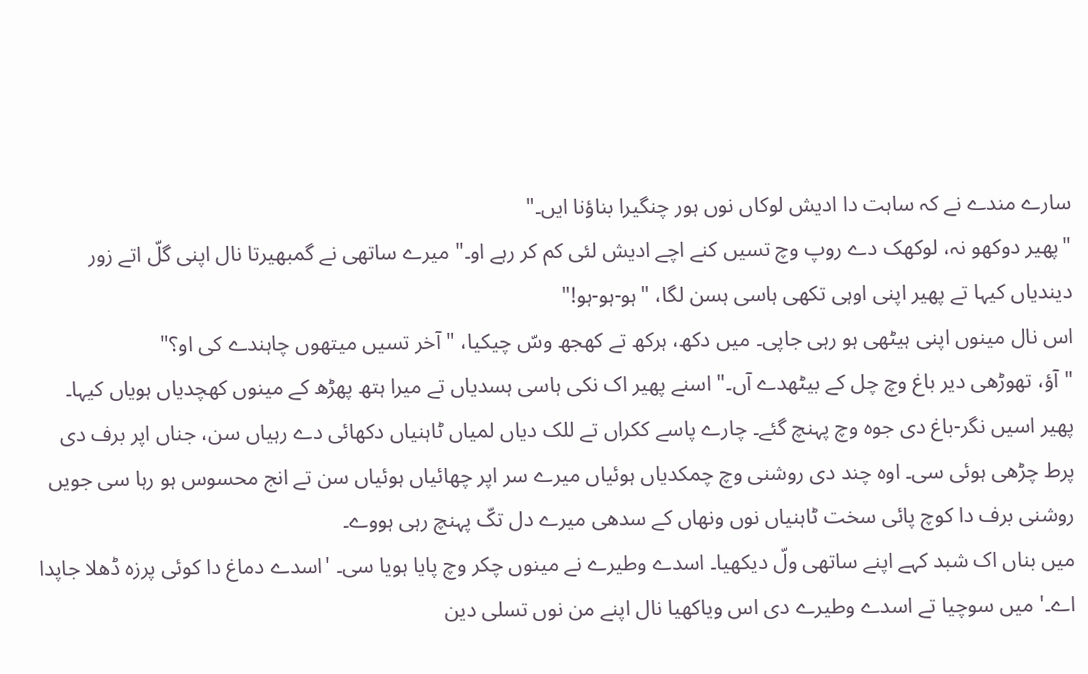سارے مندے نے کہ ساہت دا ادیش لوکاں نوں ہور چنگیرا بناؤنا ایں۔"
"پھیر دوکھو نہ، لوکھک دے روپ وچ تسیں کنے اچے ادیش لئی کم کر رہے او۔" میرے ساتھی نے گمبھیرتا نال اپنی گلّ اتے زور دیندیاں کیہا تے پھیر اپنی اوہی تکھی ہاسی ہسن لگا، "ہو-ہو-ہو!"
اس نال مینوں اپنی ہیٹھی ہو رہی جاپی۔ میں دکھ، ہرکھ تے کھجھ وسّ چیکیا، "آخر تسیں میتھوں چاہندے کی او؟"
"آؤ، تھوڑھی دیر باغ وچ چل کے بیٹھدے آں۔" اسنے پھیر اک نکی ہاسی ہسدیاں تے میرا ہتھ پھڑھ کے مینوں کھچدیاں ہویاں کیہا۔
پھیر اسیں نگر-باغ دی جوہ وچ پہنچ گئے۔ چارے پاسے ککراں تے للک دیاں لمیاں ٹاہنیاں دکھائی دے رہیاں سن، جناں اپر برف دی پرط چڑھی ہوئی سی۔ اوہ چند دی روشنی وچ چمکدیاں ہوئیاں میرے سر اپر چھائیاں ہوئیاں سن تے انج محسوس ہو رہا سی جویں روشنی برف دا کوچ پائی سخت ٹاہنیاں نوں ونھاں کے سدھی میرے دل تکّ پہنچ رہی ہووے۔
میں بناں اک شبد کہے اپنے ساتھی ولّ دیکھیا۔ اسدے وطیرے نے مینوں چکر وچ پایا ہویا سی۔ 'اسدے دماغ دا کوئی پرزہ ڈھلا جاپدا اے۔' میں سوچیا تے اسدے وطیرے دی اس ویاکھیا نال اپنے من نوں تسلی دین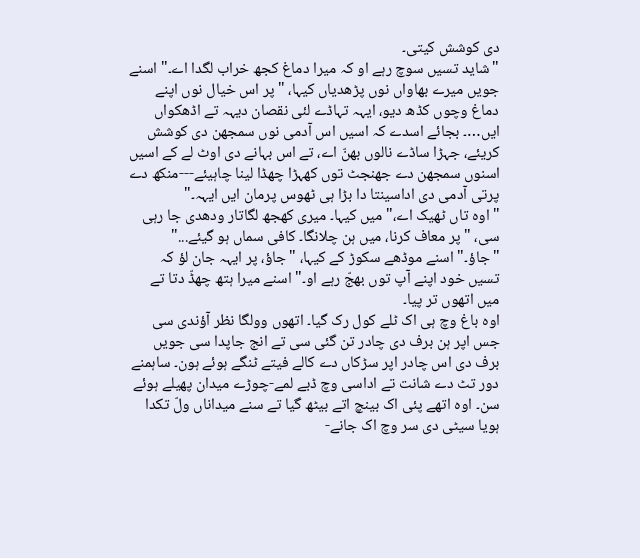دی کوشش کیتی۔
"شاید تسیں سوچ رہے او کہ میرا دماغ کجھ خراب لگدا اے۔" اسنے جویں میرے بھاواں نوں پڑھدیاں کیہا، "پر اس خیال نوں اپنے دماغ وچوں کڈھ دیو، ایہہ تہاڈے لئی نقصان دیہہ تے اڈھکواں ایں…۔ بجائے اسدے کہ اسیں اس آدمی نوں سمجھن دی کوشش کریئے، جہڑا ساڈے نالوں بھنّ اے، تے اس بہانے دی اوٹ لے کے اسیں اسنوں سمجھن دے جھنجٹ توں کھہڑا چھڈا لینا چاہیئے---منکھ دے پرتی آدمی دی اداسینتا دا بڑا ہی ٹھوس پرمان ایں ایہہ۔"
"اوہ تاں ٹھیک اے،" میں کیہا۔ میری کھجھ لگاتار ودھدی جا رہی سی، "پر معاف کرنا، میں ہن چلانگا۔ کافی سماں ہو گیئے..."
"جاؤ۔" اسنے موڈھے سکوڑ کے کیہا، "جاؤ، پر ایہہ جان لؤ کہ تسیں خود اپنے آپ توں بھجّ رہے او۔" اسنے میرا ہتھ چھڈّ دتا تے میں اتھوں تر پیا۔
اوہ باغ وچ ہی اک ٹلے کول رک گیا۔ اتھوں وولگا نظر آؤندی سی جس اپر ہن برف دی چادر تن گئی سی تے انج جاپدا سی جویں برف دی اس چادر اپر سڑکاں دے کالے فیتے ٹنگے ہوئے ہون۔ ساہمنے دور تٹ دے شانت تے اداسی وچ ڈبے لمے-چوڑے میدان پھیلے ہوئے سن۔ اوہ اتھے پئی اک بینچ اتے بیٹھ گیا تے سنے میداناں ولّ تکدا ہویا سیٹی دی سر وچ اک جانے-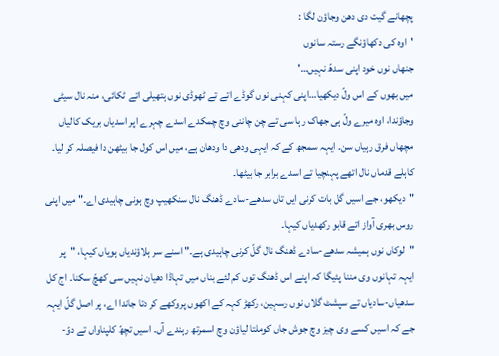پچھانے گیت دی دھن وجاؤن لگا :
'اوہ کی دکھاؤنگے رستہ سانوں
جنھاں نوں خود اپنی سدھّ نہیں…'
میں بھوں کے اس ولّ دیکھیا…اپنی کہنی نوں گوڈے اتے تے ٹھوڈی نوں ہتھیلی اتے ٹکائی، منہ نال سیٹی وجاؤندا، اوہ میرے ولّ ہی جھاک رہا سی تے چن چاننی وچ چمکدے اسدے چہرے اپر اسدیاں بریک کالیاں مچھاں فرق رہیاں سن۔ ایہہ سمجھ کے کہ ایہی ودھی دا ودھان ہے، میں اس کول جا بیٹھن دا فیصلہ کر لیا۔ کاہلے قدماں نال اتھے پہنچیا تے اسدے برابر جا بیٹھا۔
"دیکھو، جے اسیں گل بات کرنی ایں تاں سدھے-سادے ڈھنگ نال سنکھیپ وچ ہونی چاہیدی اے۔" میں اپنی روس بھری آواز اتے قابو رکھدیاں کیہا۔
"لوکاں نوں ہمیشہ سدھے-سادے ڈھنگ نال گلّ کرنی چاہیدی ہے۔" اسنے سر ہلاؤندیاں ہویاں کیہا، "پر ایہہ تہانوں وی مننا پئیگا کہ اپنے اس ڈھنگ توں کم لئے بناں میں تہاڈا دھیان نہیں سی کھچّ سکنا۔ اج کل سدھیاں-سادیاں تے سپشٹ گلاں نوں رسہین، رکھڑ کہہ کے اکھوں پروکھے کر دتا جاندا اے، پر اصل گلّ ایہہ جے کہ اسیں کسے وی چیز وچ جوش جاں کوملتا لیاؤن وچ اسمرتھ رہندے آں۔ اسیں تچھّ کلپناواں تے دوّ-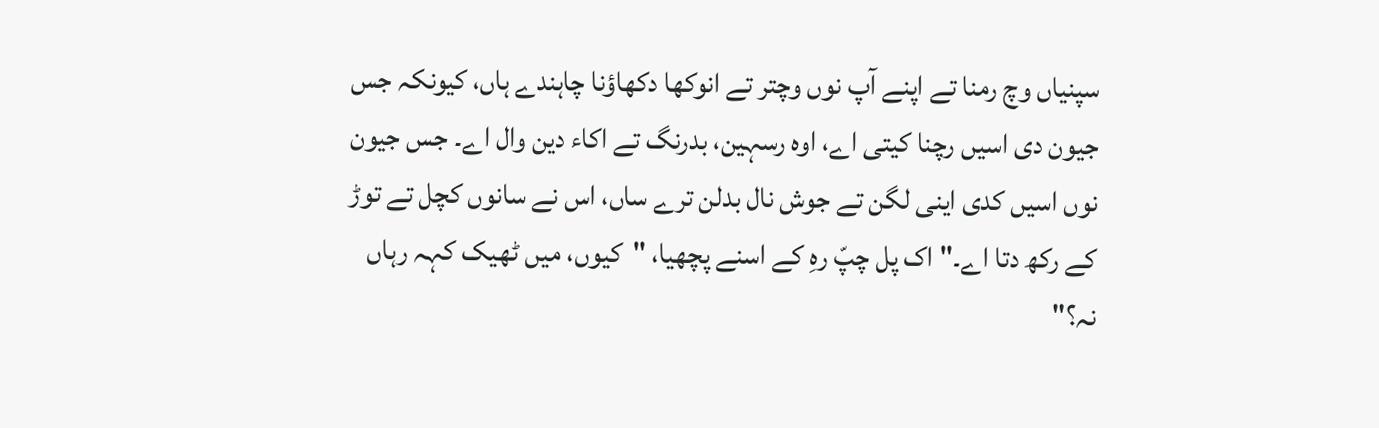سپنیاں وچ رمنا تے اپنے آپ نوں وچتر تے انوکھا دکھاؤنا چاہندے ہاں، کیونکہ جس جیون دی اسیں رچنا کیتی اے، اوہ رسہین، بدرنگ تے اکاء دین وال اے۔ جس جیون نوں اسیں کدی اینی لگن تے جوش نال بدلن ترے ساں، اس نے سانوں کچل تے توڑ کے رکھ دتا اے۔" اک پل چپّ رہِ کے اسنے پچھیا، "کیوں، میں ٹھیک کہہ رہاں نہ؟"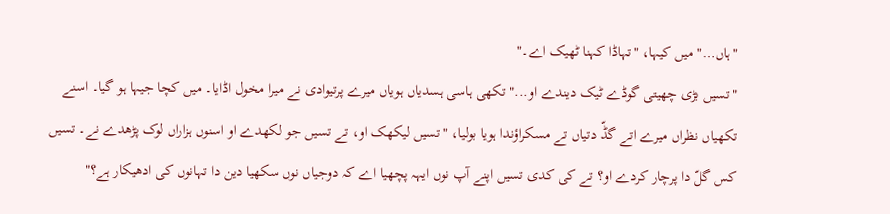"ہاں…" میں کیہا، "تہاڈا کہنا ٹھیک اے۔"
"تسیں بڑی چھیتی گوڈے ٹیک دیندے او..." تکھی ہاسی ہسدیاں ہویاں میرے پرتیوادی نے میرا مخول اڈایا۔ میں کچا جیہا ہو گیا۔ اسنے تکھیاں نظراں میرے اتے گڈّ دتیاں تے مسکراؤندا ہویا بولیا، "تسیں لیکھک او، تے تسیں جو لکھدے او اسنوں ہزاراں لوک پڑھدے نے۔ تسیں کس گلّ دا پرچار کردے او؟ تے کی کدی تسیں اپنے آپ نوں ایہہ پچھیا اے کہ دوجیاں نوں سکھیا دین دا تہانوں کی ادھیکار ہے؟"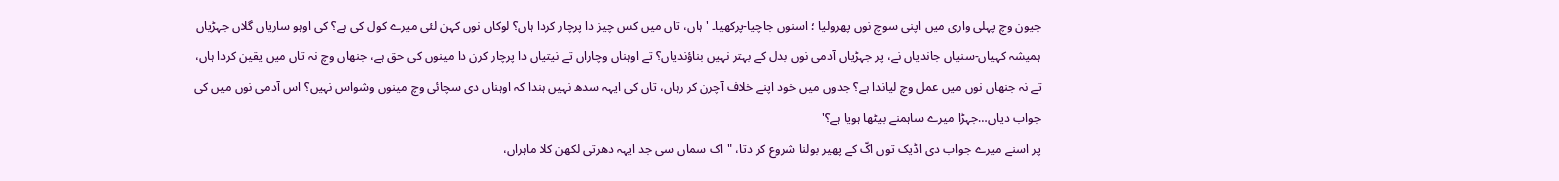جیون وچ پہلی واری میں اپنی سوچ نوں پھرولیا ؛ اسنوں جاچیا-پرکھیا۔ 'ہاں، تاں میں کس چیز دا پرچار کردا ہاں؟ لوکاں نوں کہن لئی میرے کول کی ہے؟ کی اوہو ساریاں گلاں جہڑیاں ہمیشہ کہیاں-سنیاں جاندیاں نے، پر جہڑیاں آدمی نوں بدل کے بہتر نہیں بناؤندیاں؟ تے اوہناں وچاراں تے نیتیاں دا پرچار کرن دا مینوں کی حق ہے، جنھاں وچ نہ تاں میں یقین کردا ہاں، تے نہ جنھاں نوں میں عمل وچ لیاندا ہے؟ جدوں میں خود اپنے خلاف آچرن کر رہاں، تاں کی ایہہ سدھ نہیں ہندا کہ اوہناں دی سچائی وچ مینوں وشواس نہیں؟ اس آدمی نوں میں کی جواب دیاں…جہڑا میرے ساہمنے بیٹھا ہویا ہے؟'
پر اسنے میرے جواب دی اڈیک توں اکّ کے پھیر بولنا شروع کر دتا، "اک سماں سی جد ایہہ دھرتی لکھن کلا ماہراں،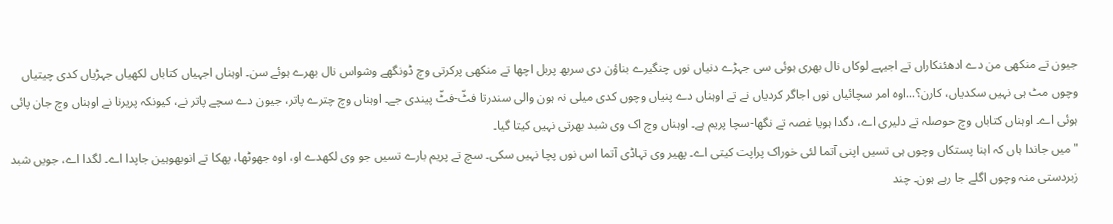جیون تے منکھی من دے ادھئنکاراں تے اجیہے لوکاں نال بھری ہوئی سی جہڑے دنیاں نوں چنگیرے بناؤن دی سربھ پربل اچھا تے منکھی پرکرتی وچ ڈونگھے وشواس نال بھرے ہوئے سن۔ اوہناں اجہیاں کتاباں لکھیاں جہڑیاں کدی چیتیاں وچوں مٹ ہی نہیں سکدیاں، کارن؟...اوہ امر سچائیاں نوں اجاگر کردیاں نے تے اوہناں دے پنیاں وچوں کدی میلی نہ ہون والی سندرتا فٹّ-فٹّ پیندی جے۔ اوہناں وچ چترے پاتر، جیون دے سچے پاتر نے، کیونکہ پریرنا نے اوہناں وچ جان پائی ہوئی اے۔ اوہناں کتاباں وچ حوصلہ تے دلیری اے، دگدا ہویا غصہ تے نگھا-سچا پریم ہے۔ اوہناں وچ اک وی شبد بھرتی نہیں کیتا گیا۔
"میں جاندا ہاں کہ اہنا پستکاں وچوں ہی تسیں اپنی آتما لئی خوراک پراپت کیتی اے۔ پھیر وی تہاڈی آتما اس نوں پچا نہیں سکی۔ سچ تے پریم بارے تسیں جو وی لکھدے او، اوہ جھوٹھا، پھکا تے انوبھوہین جاپدا اے۔ لگدا اے، جویں شبد زبردستی منہ وچوں اگلے جا رہے ہون۔ چند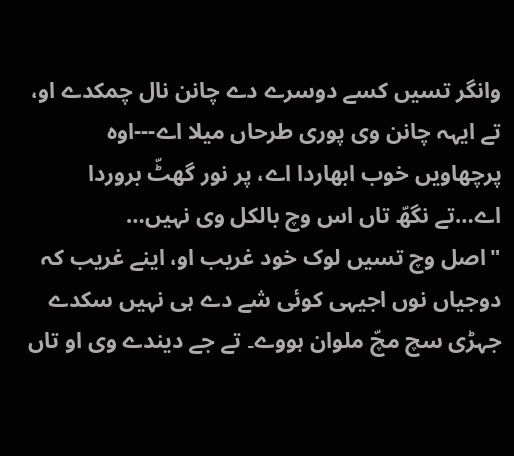وانگر تسیں کسے دوسرے دے چانن نال چمکدے او، تے ایہہ چانن وی پوری طرحاں میلا اے---اوہ پرچھاویں خوب ابھاردا اے، پر نور گھٹّ بروردا اے…تے نگھّ تاں اس وچ بالکل وی نہیں…
"اصل وچ تسیں لوک خود غریب او، اینے غریب کہ دوجیاں نوں اجیہی کوئی شے دے ہی نہیں سکدے جہڑی سچ مچّ ملوان ہووے۔ تے جے دیندے وی او تاں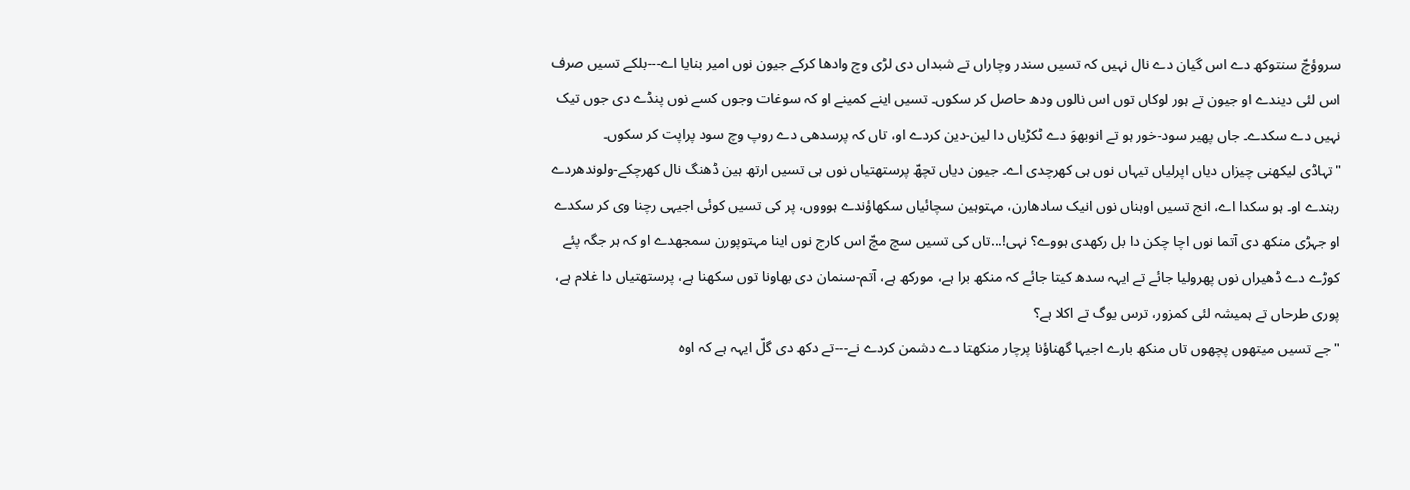سروؤچّ سنتوکھ دے اس گیان دے نال نہیں کہ تسیں سندر وچاراں تے شبداں دی لڑی وچ وادھا کرکے جیون نوں امیر بنایا اے---بلکے تسیں صرف اس لئی دیندے او جیون تے ہور لوکاں توں اس نالوں ودھ حاصل کر سکوں۔ تسیں اینے کمینے او کہ سوغات وجوں کسے نوں پنڈے دی جوں تیک نہیں دے سکدے۔ جاں پھیر سود-خور ہو تے انوبھوَ دے ٹکڑیاں دا لین-دین کردے او، تاں کہ پرسدھی دے روپ وچ سود پراپت کر سکوں۔
"تہاڈی لیکھنی چیزاں دیاں اپرلیاں تیہاں نوں ہی کھرچدی اے۔ جیون دیاں تچھّ پرستھتیاں نوں ہی تسیں ارتھ ہین ڈھنگ نال کھرچکے-ولوندھردے رہندے او۔ ہو سکدا اے، انج تسیں اوہناں نوں انیک سادھارن، مہتوہین سچائیاں سکھاؤندے ہوووں، پر کی تسیں کوئی اجیہی رچنا وی کر سکدے او جہڑی منکھ دی آتما نوں اچا چکن دا بل رکھدی ہووے؟ نہی!...تاں کی تسیں سچ مچّ اس کارج نوں اینا مہتوپورن سمجھدے او کہ ہر جگہ پئے کوڑے دے ڈھیراں نوں پھرولیا جائے تے ایہہ سدھ کیتا جائے کہ منکھ برا ہے، مورکھ ہے، آتم-سنمان دی بھاونا توں سکھنا ہے، پرستھتیاں دا غلام ہے، پوری طرحاں تے ہمیشہ لئی کمزور، ترس یوگ تے اکلا ہے؟
"جے تسیں میتھوں پچھوں تاں منکھ بارے اجیہا گھناؤنا پرچار منکھتا دے دشمن کردے نے---تے دکھ دی گلّ ایہہ ہے کہ اوہ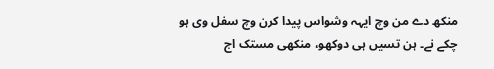منکھ دے من وچ ایہہ وشواس پیدا کرن وچ سفل وی ہو چکے نے۔ ہن تسیں ہی دوکھو، منکھی مستک اج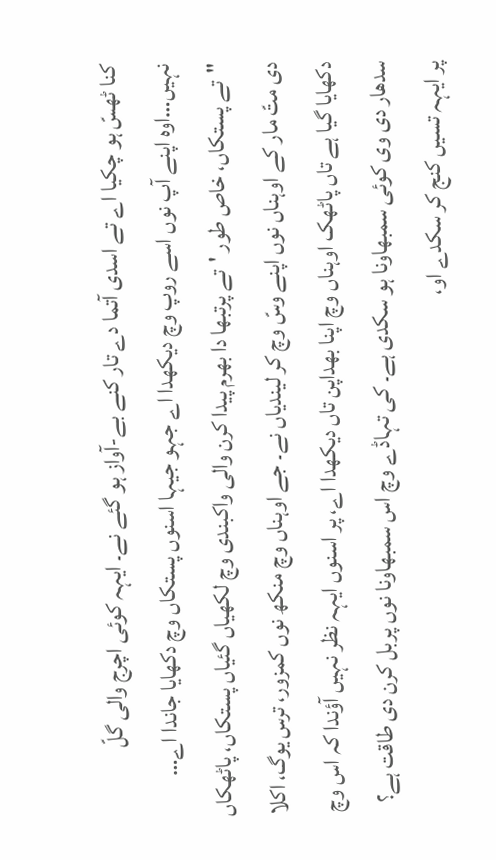کنا ٹھسّ ہو چکیا اے تے اسدی آتما دے تار کنے بے-آواز ہو گئے نے۔ ایہہ کوئی اچرج والی گلّ نہیں…اوہ اپنے آپ نوں اسے روپ وچ دیکھدا اے جہو جیہا اسنوں پستکاں وچ دکھایا جاندا اے…
"تے پستکاں، خاص طور 'تے پرتبھا دا بھرم پیدا کرن والی واکبندی وچ لکھیاں گئیاں پستکاں، پاٹھکاں دی متّ مار کے اوہناں نوں اپنے وسّ وچ کر لیندیاں نے۔ جے اوہناں وچ منکھ نوں کمزور، ترس یوگ، اکلا دکھایا گیا ہے تاں پاٹھک اوہناں وچ اپنا بھداپن تاں دیکھدا اے، پر اسنوں ایہہ نظر نہیں آؤندا کہ اس وچ سدھار دی وی کوئی سمبھاونا ہو سکدی ہے۔ کی تہاڈے وچ اس سمبھاونا نوں پربل کرن دی طاقت ہے؟ پر ایہہ تسیں کنج کر سکدے او،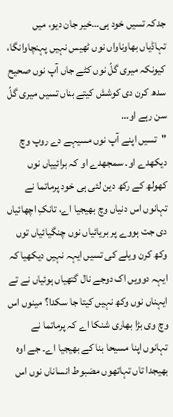جدکہ تسیں خود ہی…خیر جان دیو، میں تہاڈیاں بھاوناواں نوں ٹھیس نہیں پہنچاوانگا، کیونکہ میری گلّ نوں کٹے جاں آپ نوں صحیح سدھ کرن دی کوشش کیتے بناں تسیں میری گلّ سن رہے او…
"تسیں اپنے آپ نوں مسیہے دے روپ وچ دیکھدے او۔ سمجھدے او کہ برائییاں نوں کھولھ کے رکھ دین لئی ہی خود پرماتما نے تہانوں اس دنیاں وچ بھیجیا اے، تانکِ اچھائیاں دی جت ہووے پر بریائیاں نوں چنگیائیاں توں وکھ کرن ویلے کی تسیں ایہہ نہیں دیکھیا کہ ایہہ دوویں اک دوجے نال گتھیاں ہوئیاں نے تے ایہناں نوں وکھ نہیں کیتا جا سکدا؟ مینوں اس وچ وی بڑا بھاری شنکا اے کہ پرماتما نے تہانوں اپنا مسیحا بنا کے بھیجیا اے۔ جے اوہ بھیجدا تاں تہاتھوں مضبوط انساناں نوں اس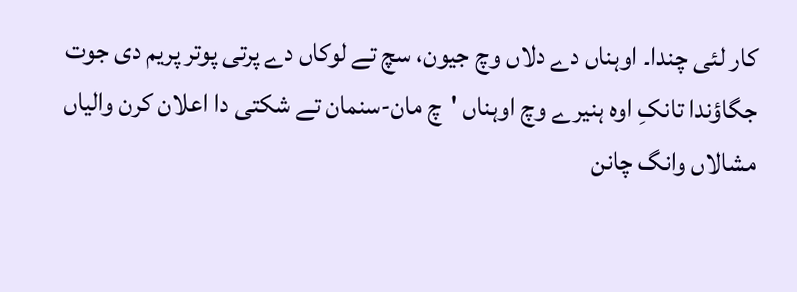کار لئی چندا۔ اوہناں دے دلاں وچ جیون، سچ تے لوکاں دے پرتی پوتر پریم دی جوت جگاؤندا تانکِ اوہ ہنیرے وچ اوہناں 'چ مان-سنمان تے شکتی دا اعلان کرن والیاں مشالاں وانگ چانن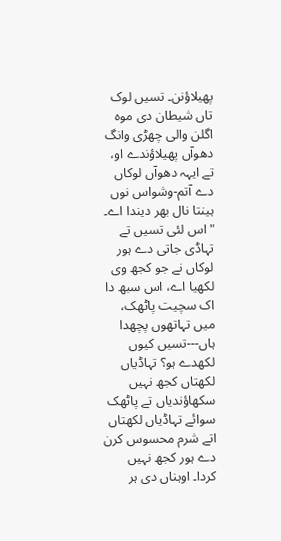پھیلاؤنن۔ تسیں لوک تاں شیطان دی موہ اگلن والی چھڑی وانگ دھوآں پھیلاؤندے او، تے ایہہ دھوآں لوکاں دے آتم-وشواس نوں ہینتا نال بھر دیندا اے۔
"اس لئی تسیں تے تہاڈی جاتی دے ہور لوکاں نے جو کجھ وی لکھیا اے، اس سبھ دا اک سچیت پاٹھک، میں تہاتھوں پچھدا ہاں---تسیں کیوں لکھدے ہو؟ تہاڈیاں لکھتاں کجھ نہیں سکھاؤندیاں تے پاٹھک سوائے تہاڈیاں لکھتاں اتے شرم محسوس کرن دے ہور کجھ نہیں کردا۔ اوہناں دی ہر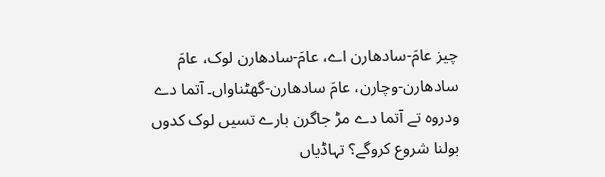چیز عامَ-سادھارن اے، عامَ-سادھارن لوک، عامَ سادھارن-وچارن، عامَ سادھارن-گھٹناواں۔ آتما دے ودروہ تے آتما دے مڑ جاگرن بارے تسیں لوک کدوں بولنا شروع کروگے؟ تہاڈیاں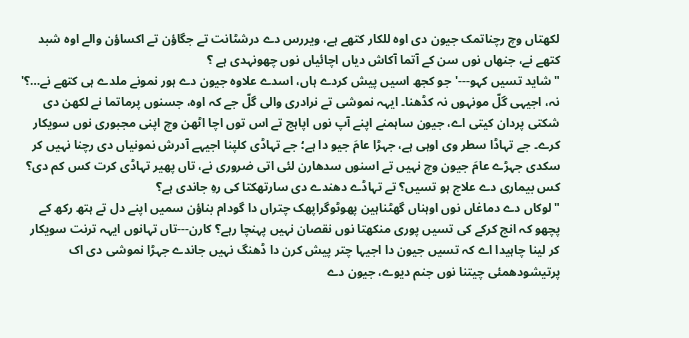لکھتاں وچ رچناتمک جیون دی اوہ للکار کتھے ہے، ویررس دے درشٹانت تے جگاؤن تے اکساؤن والے اوہ شبد کتھے نے، جنھاں نوں سن کے آتما آکاش دیاں اچائیاں نوں چھونہدی ہے ؟
"شاید تسیں کہو---'جو کجھ اسیں پیش کردے ہاں، اسدے علاوہ جیون دے ہور نمونے ملدے ہی کتھے نے…؟' نہ، اجیہی گلّ مونہوں نہ کڈھنا۔ ایہہ نموشی تے نرادری والی گلّ جے کہ اوہ، جسنوں پرماتما نے لکھن دی شکتی پردان کیتی اے، جیون ساہمنے اپنے آپ نوں اپاہج تے اس توں اچا اٹھن وچ اپنی مجبوری نوں سویکار کرے۔ جے تہاڈا سطر وی اوہی ہے، جہڑا عامَ جیو دا ہے؛ جے تہاڈی کلپنا اجیہے آدرش نمونیاں دی رچنا نہیں کر سکدی جہڑے عامَ جیون وچ نہیں تے اسنوں سدھارن لئی اتی ضروری نے، تاں پھیر تہاڈی کرت کس کم دی؟ کس بیماری دے علاج ہو تسیں؟ تے تہاڈے دھندے دی سارتھکتا کی رہِ جاندی ہے؟
"لوکاں دے دماغاں نوں اوہناں گھٹناہین پھوٹوگراپھک چتراں دا گودام بناؤن سمیں اپنے دل تے ہتھ رکھ کے پچھو کہ انج کرکے کی تسیں پوری منکھتا نوں نقصان نہیں پہنچا رہے؟ کارن---تاں تہانوں ایہہ ترنت سویکار کر لینا چاہیدا اے کہ تسیں جیون دا اجیہا چتر پیش کرن دا ڈھنگ نہیں جاندے جہڑا نموشی دی اک پرتیشودھمئی چیتنا نوں جنم دیوے، جیون دے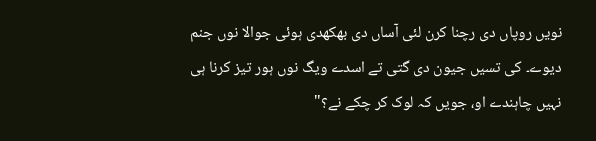نویں روپاں دی رچنا کرن لئی آساں دی بھکھدی ہوئی جوالا نوں جنم دیوے۔ کی تسیں جیون دی گتی تے اسدے ویگ نوں ہور تیز کرنا ہی نہیں چاہندے او، جویں کہ لوک کر چکے نے؟"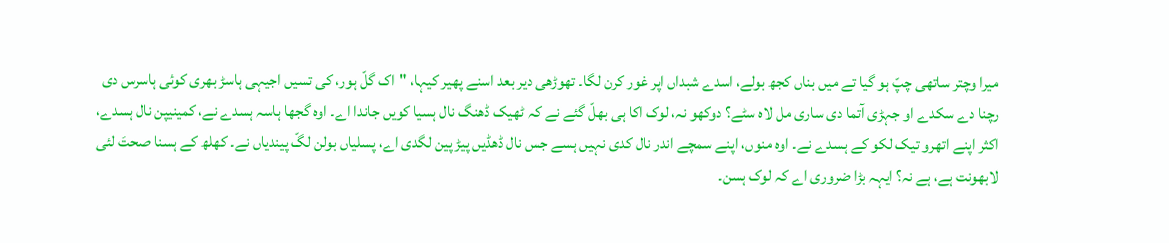میرا وچتر ساتھی چپّ ہو گیا تے میں بناں کجھ بولے، اسدے شبداں اپر غور کرن لگا۔ تھوڑھی دیر بعد اسنے پھیر کیہا، "اک گلّ ہور، کی تسیں اجیہی ہاسڑ بھری کوئی ہاسرس دی رچنا دے سکدے او جہڑی آتما دی ساری مل لاہ سٹے؟ دوکھو نہ، لوک اکا ہی بھلّ گئے نے کہ ٹھیک ڈھنگ نال ہسیا کویں جاندا اے۔ اوہ گجھا ہاسہ ہسدے نے، کمینیپن نال ہسدے، اکثر اپنے اتھرو تیک لکو کے ہسدے نے۔ اوہ منوں، اپنے سمچے اندر نال کدی نہیں ہسے جس نال ڈھڈیں پیڑ پین لگدی اے، پسلیاں بولن لگّ پیندیاں نے۔ کھلھ کے ہسنا صحتَ لئی لابھونت ہے، ہے نہ؟ ایہہ بڑا ضروری اے کہ لوک ہسن۔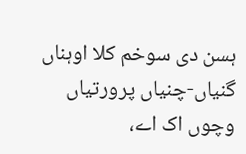ہسن دی سوخم کلا اوہناں گنیاں-چنیاں پرورتیاں وچوں اک اے،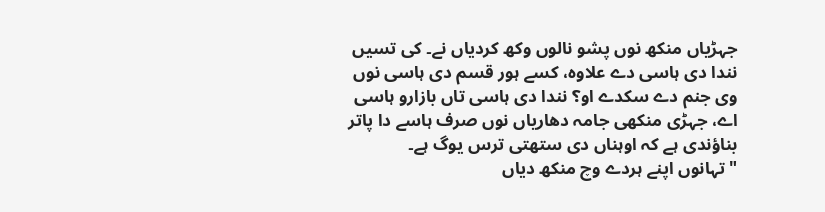جہڑیاں منکھ نوں پشو نالوں وکھ کردیاں نے۔ کی تسیں نندا دی ہاسی دے علاوہ، کسے ہور قسم دی ہاسی نوں وی جنم دے سکدے او؟ نندا دی ہاسی تاں بازارو ہاسی اے، جہڑی منکھی جامہ دھاریاں نوں صرف ہاسے دا پاتر بناؤندی ہے کہ اوہناں دی ستھتی ترس یوگ ہے۔
"تہانوں اپنے ہردے وچ منکھ دیاں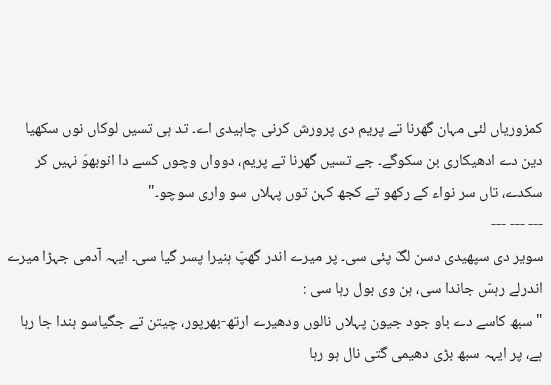کمزوریاں لئی مہان گھرنا تے پریم دی پرورش کرنی چاہیدی اے۔ تد ہی تسیں لوکاں نوں سکھیا دین دے ادھیکاری بن سکوگے۔ جے تسیں گھرنا تے پریم، دوواں وچوں کسے دا انوبھوَ نہیں کر سکدے، تاں سر نواء کے رکھو تے کجھ کہن توں پہلاں سو واری سوچو۔"
--- --- ---
سویر دی سپھیدی دسن لگّ پئی سی۔ پر میرے اندر گھپّ ہنیرا پسر گیا سی۔ ایہہ آدمی جہڑا میرے اندرلے رہسّ جاندا سی، ہن وی بول رہا سی :
"سبھ کاسے دے باو جود جیون پہلاں نالوں ودھیرے ارتھ-بھرپور، چیتن تے جگیاسو ہندا جا رہا ہے، پر ایہہ سبھ بڑی دھیمی گتی نال ہو رہا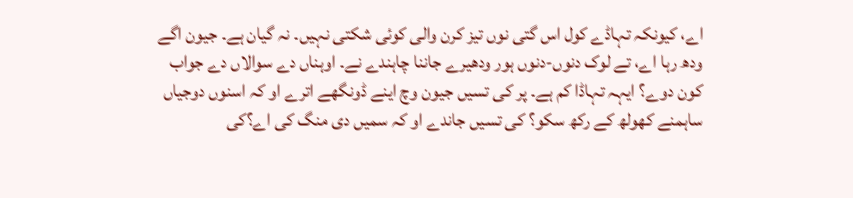اے، کیونکہ تہاڈے کول اس گتی نوں تیز کرن والی کوئی شکتی نہیں۔ نہ گیان ہے۔ جیون اگے ودھ رہا اے، تے لوک دنوں-دنوں ہور ودھیرے جاننا چاہندے نے۔ اوہناں دے سوالاں دے جواب کون دوے؟ ایہہ تہاڈا کم ہے۔ پر کی تسیں جیون وچ اینے ڈونگھے اترے او کہ اسنوں دوجیاں ساہمنے کھولھ کے رکھ سکو؟ کی تسیں جاندے او کہ سمیں دی منگ کی اے؟کی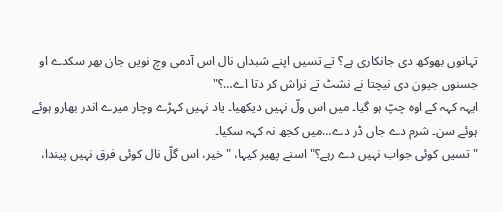تہانوں بھوکھ دی جانکاری ہے؟ تے تسیں اپنے شبداں نال اس آدمی وچ نویں جان بھر سکدے او جسنوں جیون دی نیچتا نے نشٹ تے نراش کر دتا اے…؟"
ایہہ کہہ کے اوہ چپّ ہو گیا۔ میں اس ولّ نہیں دیکھیا۔ یاد نہیں کہڑے وچار میرے اندر بھارو ہوئے ہوئے سن۔ شرم دے جاں ڈر دے…میں کجھ نہ کہہ سکیا۔
"تسیں کوئی جواب نہیں دے رہے؟" اسنے پھیر کیہا، "خیر، اس گلّ نال کوئی فرق نہیں پیندا،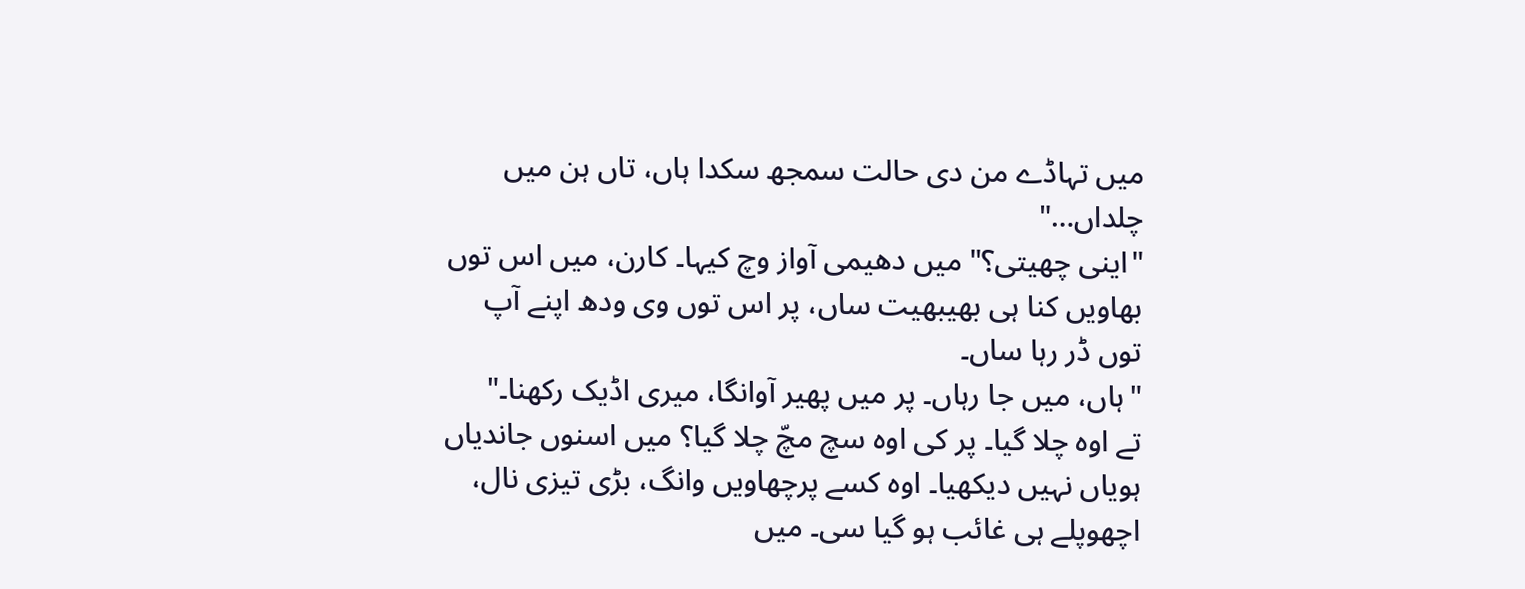میں تہاڈے من دی حالت سمجھ سکدا ہاں، تاں ہن میں چلداں…"
"اینی چھیتی؟" میں دھیمی آواز وچ کیہا۔ کارن، میں اس توں بھاویں کنا ہی بھیبھیت ساں، پر اس توں وی ودھ اپنے آپ توں ڈر رہا ساں۔
"ہاں، میں جا رہاں۔ پر میں پھیر آوانگا، میری اڈیک رکھنا۔"
تے اوہ چلا گیا۔ پر کی اوہ سچ مچّ چلا گیا؟ میں اسنوں جاندیاں ہویاں نہیں دیکھیا۔ اوہ کسے پرچھاویں وانگ، بڑی تیزی نال، اچھوپلے ہی غائب ہو گیا سی۔ میں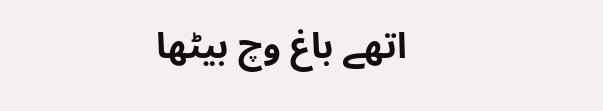اتھے باغ وچ بیٹھا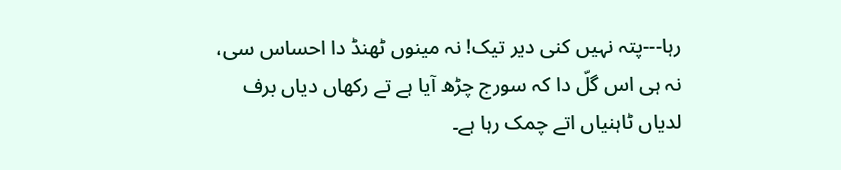رہا---پتہ نہیں کنی دیر تیک! نہ مینوں ٹھنڈ دا احساس سی، نہ ہی اس گلّ دا کہ سورج چڑھ آیا ہے تے رکھاں دیاں برف لدیاں ٹاہنیاں اتے چمک رہا ہے۔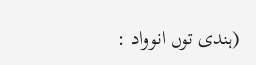(ہندی توں انوواد :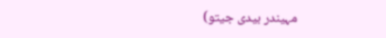مہیندر بیدی جیتو)